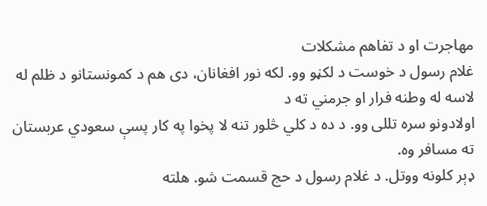مهاجرت او د تفاهم مشکلات
غلام رسول د خوست د لکڼو وو. لکه نور افغانان، دی هم د کمونستانو د ظلم له لاسه له وطنه فرار او جرمني ته د
اولادونو سره تللی وو. د ده د کلي څلور تنه لا پخوا په کار پسې سعودي عربستان ته مسافر وه.
ډېر کلونه ووتل. د غلام رسول د حج قسمت شو. هلته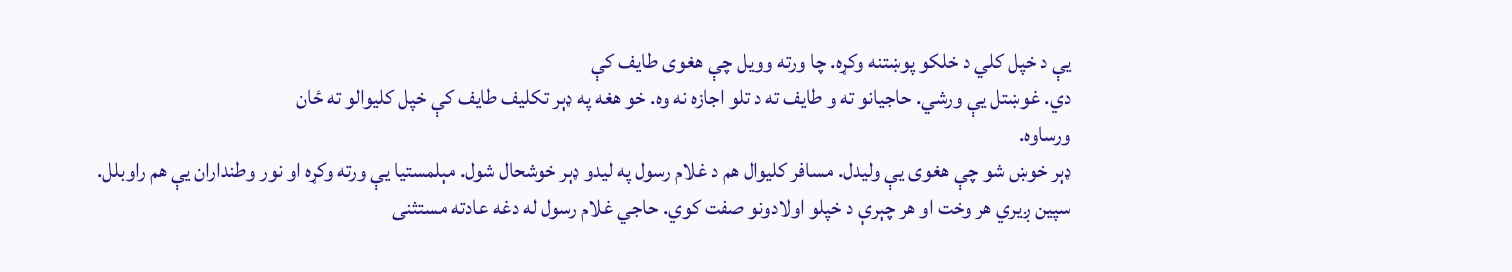يې د خپل کلي د خلکو پوښتنه وکړه. چا ورته وويل چې هغوی طايف کې
دي. غوښتل يې ورشي. حاجيانو ته و طايف ته د تلو اجازه نه وه. خو هغه په ډېر تکليف طايف کې خپل کليوالو ته ځان
ورساوه.
ډېر خوښ شو چې هغوی يې وليدل. مسافر کليوال هم د غلام رسول په ليدو ډېر خوشحال شول. مېلمستيا يې ورته وکړه او نور وطنداران يې هم راوبلل.
سپين ږيري هر وخت او هر چېرې د خپلو اولادونو صفت کوي. حاجي غلام رسول له دغه عادته مستثنی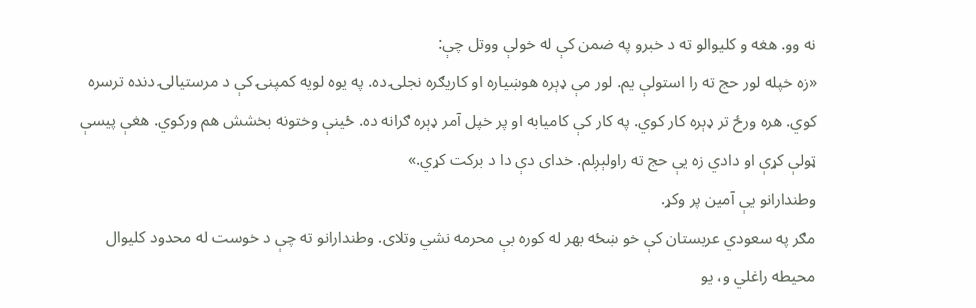نه وو. هغه و کليوالو ته د خبرو په ضمن کې له خولې ووتل چې:
«زه خپله لور حج ته را استولې يم. لور مې ډېره هوښياره او کاريګره نجلۍ ده. په يوه لويه کمپنۍ کې د مرستيالۍ دنده ترسره کوي. هره ورځ تر ډېره کار کوي. په کار کې کاميابه او پر خپل آمر ډېره ګرانه ده. ځينې وختونه بخشش هم ورکوي. هغې پيسې ټولې کړې او دادي زه يې حج ته راولېږلم. خدای دې دا د برکت کړي.»
وطندارانو يې آمين پر وکړ.
مګر په سعودي عربستان کې خو ښځه بهر له کوره بې محرمه نشي وتلای. وطندارانو ته چې د خوست له محدود کليوال محيطه راغلي و، يو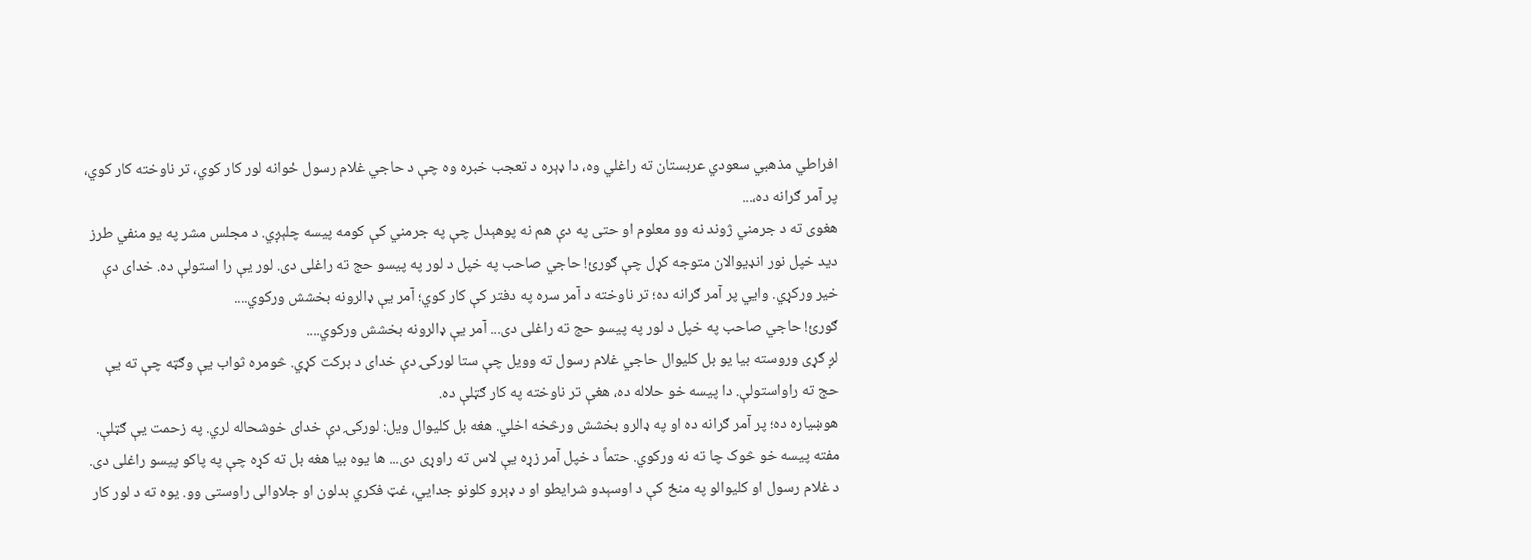افراطي مذهبي سعودي عربستان ته راغلي وه، دا ډېره د تعجب خبره وه چې د حاجي غلام رسول ځوانه لور کار کوي، تر ناوخته کار کوي، پر آمر ګرانه ده،...
هغوی ته د جرمني ژوند نه وو معلوم او حتی په دې هم نه پوهېدل چې په جرمني کې کومه پيسه چلېږي. د مجلس مشر په يو منفي طرز ديد خپل نور انډيوالان متوجه کړل چې ګورئ! حاجي صاحب په خپل د لور په پيسو حج ته راغلی دی. لور يې را استولې ده. خدای دې خير ورکړي. وايي پر آمر ګرانه ده؛ تر ناوخته د آمر سره په دفتر کې کار کوي؛ آمر يې ډالرونه بخشش ورکوي....
ګورئ! حاجي صاحب په خپل د لور په پيسو حج ته راغلی دی... آمر يې ډالرونه بخشش ورکوي....
لږ ګړی وروسته بيا يو بل کليوال حاجي غلام رسول ته وويل چې ستا لورکۍ دې خدای د برکت کړي. څومره ثواب يې وګټه چې ته يې حج ته راواستولې. دا پيسه خو حلاله ده، هغې تر ناوخته په کار ګټلې ده.
هوښياره ده؛ پر آمر ګرانه ده او په ډالرو بخشش ورڅخه اخلي. هغه بل کليوال ويل: لورکۍ دې خدای خوشحاله لري. په زحمت يې ګټلې. مفته پيسه خو څوک چا ته نه ورکوي. حتماً د خپل آمر زړه يې لاس ته راوړی دی... ها يوه بيا هغه بل ته کړه چې په پاکو پيسو راغلی دی.
د غلام رسول او کليوالو په منځ کې د اوسېدو شرايطو او د ډېرو کلونو جدايي، غټ فکري بدلون او جلاوالی راوستی وو. يوه ته د لور کار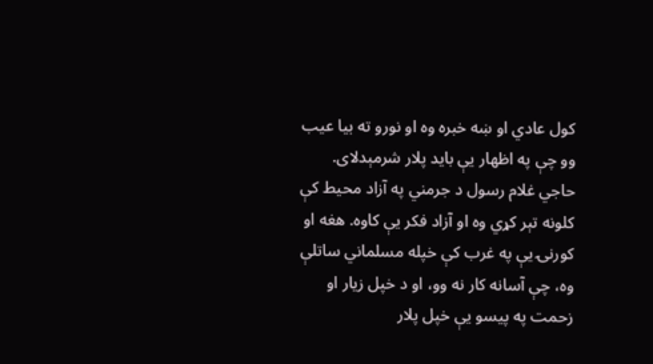کول عادي او ښه خبره وه او نورو ته بيا عيب وو چې په اظهار يې بايد پلار شرمېدلای.
حاجي غلام رسول د جرمني په آزاد محيط کې کلونه تېر کړي وه او آزاد فکر يې کاوه. هغه او کورنۍ يې په غرب کې خپله مسلماني ساتلې وه، چې آسانه کار نه وو، او د خپل زيار او زحمت په پيسو يې خپل پلار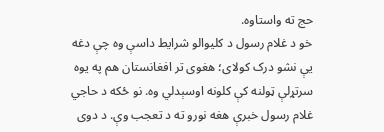حج ته واستاوه.
خو د غلام رسول د کليوالو شرايط داسې وه چې دغه يې نشو درک کولای؛ هغوی تر افغانستان هم په يوه سرتړلې ټولنه کې کلونه اوسېدلي وه. نو ځکه د حاجي غلام رسول خبرې هغه نورو ته د تعجب وې. د دوی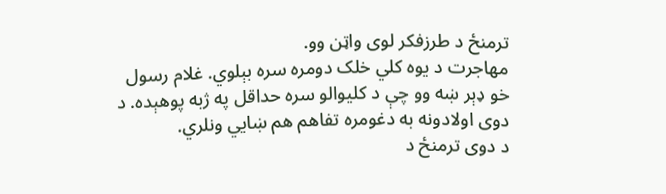ترمنځ د طرزفکر لوی واټن وو.
مهاجرت د يوه کلي خلک دومره سره بېلوي. غلام رسول خو ډېر ښه وو چې د کليوالو سره حداقل په ژبه پوهېده. د دوی اولادونه به دغومره تفاهم هم ښايي ونلري.
د دوی ترمنځ د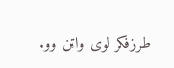طرزفکر لوی واټن وو.